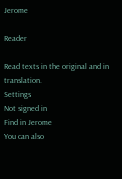Jerome

Reader

Read texts in the original and in translation.
Settings
Not signed in
Find in Jerome
You can also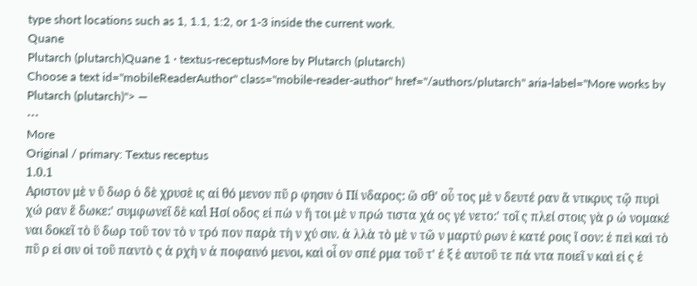type short locations such as 1, 1.1, 1:2, or 1-3 inside the current work.
Quane
Plutarch (plutarch)Quane 1 · textus-receptusMore by Plutarch (plutarch)
Choose a text id="mobileReaderAuthor" class="mobile-reader-author" href="/authors/plutarch" aria-label="More works by Plutarch (plutarch)"> —
⋯
More
Original / primary: Textus receptus
1.0.1
Αριστον μὲ ν ὔ δωρ ὁ δὲ χρυσὲ ις αἰ θό μενον πῦ ρ φησιν ὁ Πί νδαρος: ὥ σθ' οὗ τος μὲ ν δευτέ ραν ἄ ντικρυς τῷ πυρὶ χώ ραν ἔ δωκε:' συμφωνεῖ δὲ καὶ̔ Ησί οδος εἰ πὼ ν ἤ τοι μὲ ν πρώ τιστα χά ος γέ νετο:' τοῖ ς πλεί στοις γὰ ρ ὠ νομακέ ναι δοκεῖ τὸ ὕ δωρ τοῦ τον τὸ ν τρό πον παρὰ τὴ ν χύ σιν. ἀ λλὰ τὸ μὲ ν τῶ ν μαρτύ ρων ἑ κατέ ροις ἴ σον: ἐ πεὶ καὶ τὸ πῦ ρ εἰ σιν οἱ τοῦ παντὸ ς ἀ ρχὴ ν ἀ ποφαινό μενοι, καὶ οἷ ον σπέ ρμα τοῦ τ' ἐ ξ ἑ αυτοῦ τε πά ντα ποιεῖ ν καὶ εἰ ς ἑ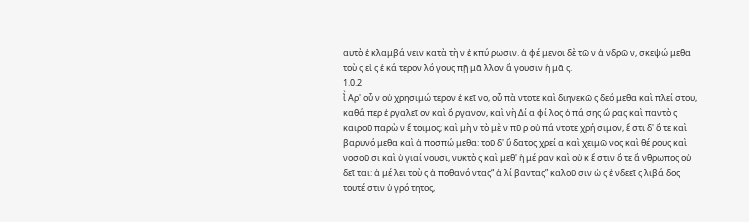αυτὸ ἐ κλαμβά νειν κατὰ τὴ ν ἐ κπύ ρωσιν. ἀ φέ μενοι δὲ τῶ ν ἀ νδρῶ ν, σκεψώ μεθα τοὺ ς εἰ ς ἑ κά τερον λό γους πῇ μᾶ λλον ἄ γουσιν ἡ μᾶ ς.
1.0.2
ἰ̔̀ Αρ' οὖ ν οὐ χρησιμώ τερον ἐ κεῖ νο, οὗ πὰ ντοτε καὶ διηνεκῶ ς δεό μεθα καὶ πλεί στου, καθά περ ἐ ργαλεῖ ον καὶ ὄ ργανον, καὶ νὴ Δί α φί λος ὁ πά σης ὥ ρας καὶ παντὸ ς καιροῦ παρὼ ν ἕ τοιμος; καὶ μὴ ν τὸ μὲ ν πῦ ρ οὐ πά ντοτε χρή σιμον, ἔ στι δ' ὅ τε καὶ βαρυνό μεθα καὶ ἀ ποσπώ μεθα: τοῦ δ' ὕ δατος χρεί α καὶ χειμῶ νος καὶ θέ ρους καὶ νοσοῦ σι καὶ ὑ γιαί νουσι, νυκτὸ ς καὶ μεθ' ἡ μέ ραν καὶ οὐ κ ἔ στιν ὅ τε ἄ νθρωπος οὐ δεῖ ται: ἀ μέ λει τοὺ ς ἀ ποθανό ντας“ ἀ λί βαντας” καλοῦ σιν ὡ ς ἐ νδεεῖ ς λιβά δος τουτέ στιν ὑ γρό τητος,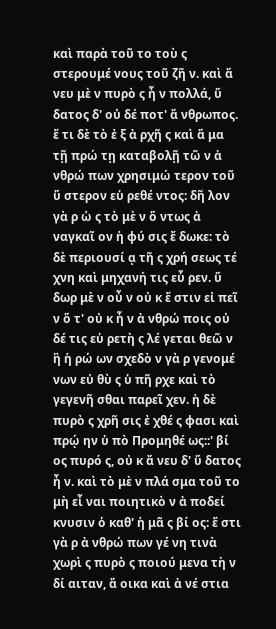καὶ παρὰ τοῦ το τοὺ ς στερουμέ νους τοῦ ζῆ ν. καὶ ἄ νευ μὲ ν πυρὸ ς ἦ ν πολλά, ὕ δατος δ' οὐ δέ ποτ' ἄ νθρωπος. ἔ τι δὲ τὸ ἐ ξ ἀ ρχῆ ς καὶ ἅ μα τῇ πρώ τῃ καταβολῇ τῶ ν ἀ νθρώ πων χρησιμώ τερον τοῦ ὕ στερον εὑ ρεθέ ντος: δῆ λον γὰ ρ ὡ ς τὸ μὲ ν ὅ ντως ἀ ναγκαῖ ον ἡ φύ σις ἔ δωκε: τὸ δὲ περιουσί ᾳ τῆ ς χρή σεως τέ χνη καὶ μηχανή τις εὗ ρεν. ὕ δωρ μὲ ν οὖ ν οὐ κ ἔ στιν εἰ πεῖ ν ὅ τ' οὐ κ ἦ ν ἀ νθρώ ποις οὐ δέ τις εὑ ρετὴ ς λέ γεται θεῶ ν ἢ ἡ ρώ ων σχεδὸ ν γὰ ρ γενομέ νων εὐ θὺ ς ὑ πῆ ρχε καὶ τὸ γεγενῆ σθαι παρεῖ χεν. ἡ δὲ πυρὸ ς χρῆ σις ἐ χθέ ς φασι καὶ πρῴ ην ὑ πὸ Προμηθέ ως::' βί ος πυρό ς, οὐ κ ἄ νευ δ' ὕ δατος ἦ ν. καὶ τὸ μὲ ν πλά σμα τοῦ το μὴ εἶ ναι ποιητικὸ ν ἀ ποδεί κνυσιν ὁ καθ' ἡ μᾶ ς βί ος: ἔ στι γὰ ρ ἀ νθρώ πων γέ νη τινὰ χωρὶ ς πυρὸ ς ποιού μενα τὴ ν δί αιταν, ἄ οικα καὶ ἀ νέ στια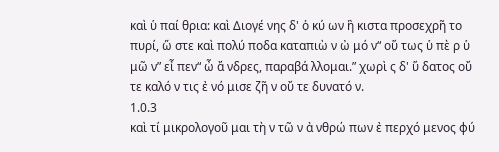καὶ ὑ παί θρια: καὶ Διογέ νης δ' ὁ κύ ων ἣ κιστα προσεχρῆ το πυρί, ὥ στε καὶ πολύ ποδα καταπιὼ ν ὠ μό ν“ οὕ τως ὑ πὲ ρ ὑ μῶ ν” εἶ πεν“ ὦ ἄ νδρες, παραβά λλομαι.” χωρὶ ς δ' ὕ δατος οὔ τε καλό ν τις ἐ νό μισε ζῆ ν οὔ τε δυνατό ν.
1.0.3
καὶ τί μικρολογοῦ μαι τὴ ν τῶ ν ἀ νθρώ πων ἐ περχό μενος φύ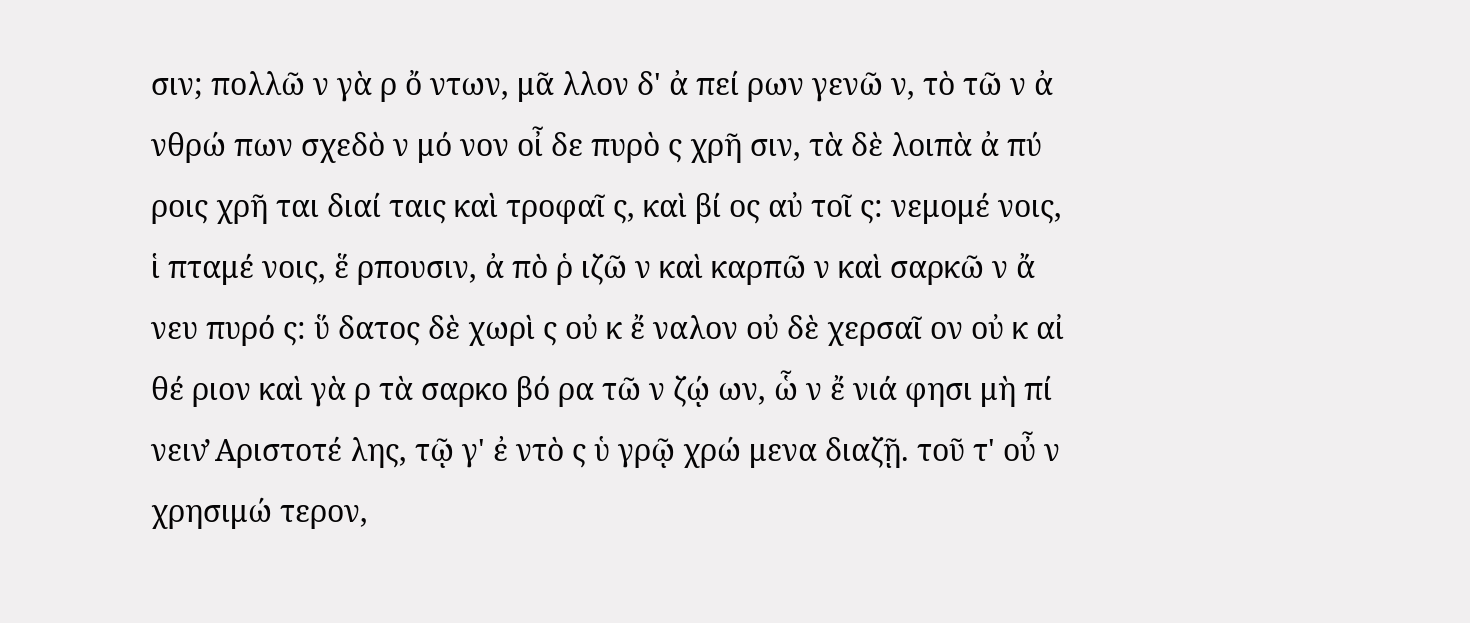σιν; πολλῶ ν γὰ ρ ὄ ντων, μᾶ λλον δ' ἀ πεί ρων γενῶ ν, τὸ τῶ ν ἀ νθρώ πων σχεδὸ ν μό νον οἶ δε πυρὸ ς χρῆ σιν, τὰ δὲ λοιπὰ ἀ πύ ροις χρῆ ται διαί ταις καὶ τροφαῖ ς, καὶ βί ος αὐ τοῖ ς: νεμομέ νοις, ἱ πταμέ νοις, ἕ ρπουσιν, ἀ πὸ ῥ ιζῶ ν καὶ καρπῶ ν καὶ σαρκῶ ν ἄ νευ πυρό ς: ὕ δατος δὲ χωρὶ ς οὐ κ ἔ ναλον οὐ δὲ χερσαῖ ον οὐ κ αἰ θέ ριον καὶ γὰ ρ τὰ σαρκο βό ρα τῶ ν ζῴ ων, ὧ ν ἔ νιά φησι μὴ πί νειν̓ Αριστοτέ λης, τῷ γ' ἐ ντὸ ς ὑ γρῷ χρώ μενα διαζῇ. τοῦ τ' οὖ ν χρησιμώ τερον,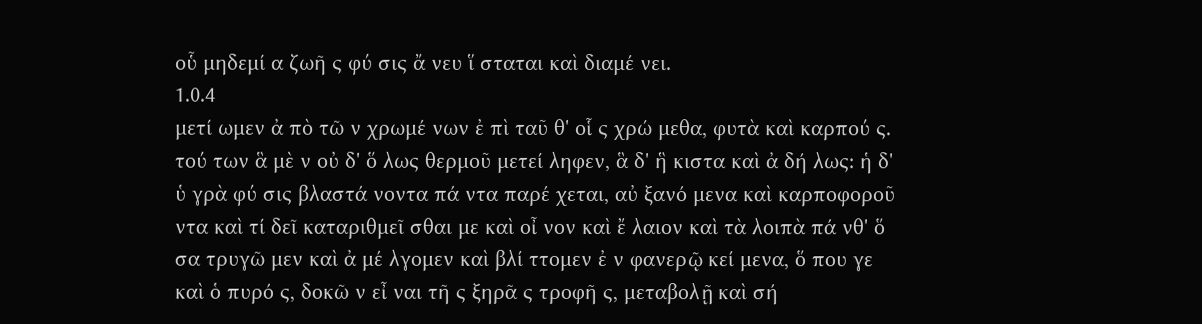οὗ μηδεμί α ζωῆ ς φύ σις ἄ νευ ἵ σταται καὶ διαμέ νει.
1.0.4
μετί ωμεν ἀ πὸ τῶ ν χρωμέ νων ἐ πὶ ταῦ θ' οἷ ς χρώ μεθα, φυτὰ καὶ καρπού ς. τού των ἃ μὲ ν οὐ δ' ὅ λως θερμοῦ μετεί ληφεν, ἃ δ' ἣ κιστα καὶ ἀ δή λως: ἡ δ' ὑ γρὰ φύ σις βλαστά νοντα πά ντα παρέ χεται, αὐ ξανό μενα καὶ καρποφοροῦ ντα καὶ τί δεῖ καταριθμεῖ σθαι με καὶ οἶ νον καὶ ἔ λαιον καὶ τὰ λοιπὰ πά νθ' ὅ σα τρυγῶ μεν καὶ ἀ μέ λγομεν καὶ βλί ττομεν ἐ ν φανερῷ κεί μενα, ὅ που γε καὶ ὁ πυρό ς, δοκῶ ν εἶ ναι τῆ ς ξηρᾶ ς τροφῆ ς, μεταβολῇ καὶ σή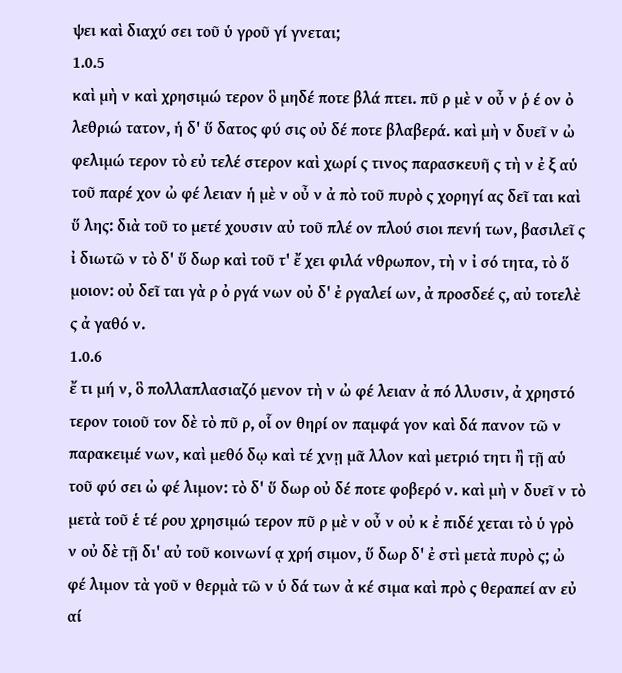ψει καὶ διαχύ σει τοῦ ὑ γροῦ γί γνεται;
1.0.5
καὶ μὴ ν καὶ χρησιμώ τερον ὃ μηδέ ποτε βλά πτει. πῦ ρ μὲ ν οὖ ν ῥ έ ον ὀ λεθριώ τατον, ἡ δ' ὕ δατος φύ σις οὐ δέ ποτε βλαβερά. καὶ μὴ ν δυεῖ ν ὠ φελιμώ τερον τὸ εὐ τελέ στερον καὶ χωρί ς τινος παρασκευῆ ς τὴ ν ἐ ξ αὑ τοῦ παρέ χον ὠ φέ λειαν ἡ μὲ ν οὖ ν ἀ πὸ τοῦ πυρὸ ς χορηγί ας δεῖ ται καὶ ὕ λης: διὰ τοῦ το μετέ χουσιν αὐ τοῦ πλέ ον πλού σιοι πενή των, βασιλεῖ ς ἰ διωτῶ ν τὸ δ' ὕ δωρ καὶ τοῦ τ' ἔ χει φιλά νθρωπον, τὴ ν ἰ σό τητα, τὸ ὅ μοιον: οὐ δεῖ ται γὰ ρ ὀ ργά νων οὐ δ' ἐ ργαλεί ων, ἀ προσδεέ ς, αὐ τοτελὲ ς ἀ γαθό ν.
1.0.6
ἔ τι μή ν, ὃ πολλαπλασιαζό μενον τὴ ν ὠ φέ λειαν ἀ πό λλυσιν, ἀ χρηστό τερον τοιοῦ τον δὲ τὸ πῦ ρ, οἷ ον θηρί ον παμφά γον καὶ δά πανον τῶ ν παρακειμέ νων, καὶ μεθό δῳ καὶ τέ χνῃ μᾶ λλον καὶ μετριό τητι ἢ τῇ αὑ τοῦ φύ σει ὠ φέ λιμον: τὸ δ' ὕ δωρ οὐ δέ ποτε φοβερό ν. καὶ μὴ ν δυεῖ ν τὸ μετὰ τοῦ ἑ τέ ρου χρησιμώ τερον πῦ ρ μὲ ν οὖ ν οὐ κ ἐ πιδέ χεται τὸ ὑ γρὸ ν οὐ δὲ τῇ δι' αὐ τοῦ κοινωνί ᾳ χρή σιμον, ὕ δωρ δ' ἐ στὶ μετὰ πυρὸ ς; ὠ φέ λιμον τὰ γοῦ ν θερμὰ τῶ ν ὑ δά των ἀ κέ σιμα καὶ πρὸ ς θεραπεί αν εὐ αί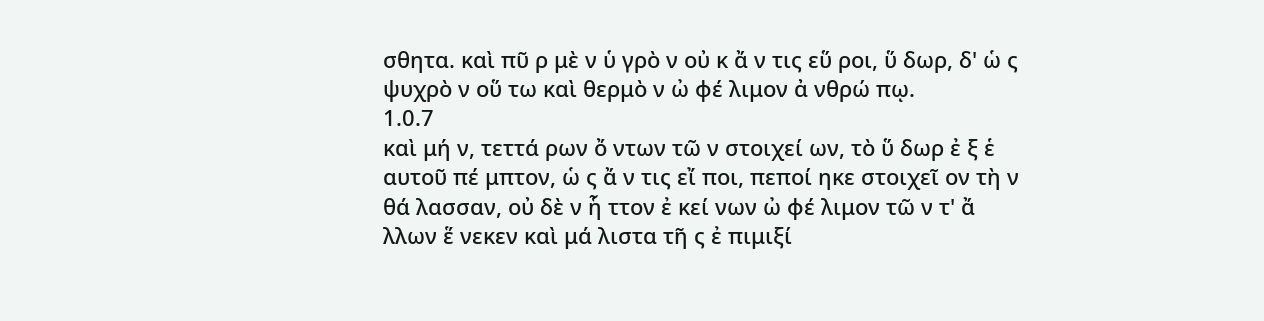σθητα. καὶ πῦ ρ μὲ ν ὑ γρὸ ν οὐ κ ἄ ν τις εὕ ροι, ὕ δωρ, δ' ὡ ς ψυχρὸ ν οὕ τω καὶ θερμὸ ν ὠ φέ λιμον ἀ νθρώ πῳ.
1.0.7
καὶ μή ν, τεττά ρων ὄ ντων τῶ ν στοιχεί ων, τὸ ὕ δωρ ἐ ξ ἑ αυτοῦ πέ μπτον, ὡ ς ἄ ν τις εἴ ποι, πεποί ηκε στοιχεῖ ον τὴ ν θά λασσαν, οὐ δὲ ν ἧ ττον ἐ κεί νων ὠ φέ λιμον τῶ ν τ' ἄ λλων ἕ νεκεν καὶ μά λιστα τῆ ς ἐ πιμιξί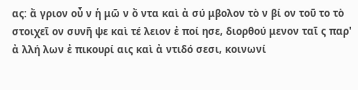ας: ἄ γριον οὖ ν ἡ μῶ ν ὄ ντα καὶ ἀ σύ μβολον τὸ ν βί ον τοῦ το τὸ στοιχεῖ ον συνῆ ψε καὶ τέ λειον ἐ ποί ησε, διορθού μενον ταῖ ς παρ' ἀ λλή λων ἐ πικουρί αις καὶ ἀ ντιδό σεσι, κοινωνί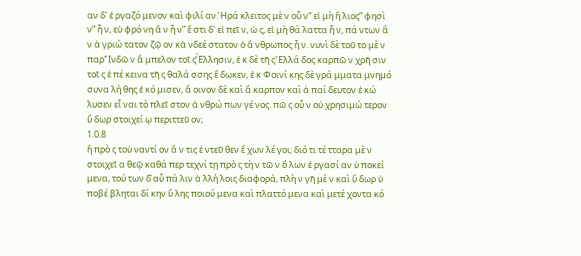αν δ' ἐ ργαζό μενον καὶ φιλί αν.̔ Ηρά κλειτος μὲ ν οὖ ν“ εἰ μὴ ἥ λιος” φησὶ ν“ ἦ ν, εὐ φρό νη ἂ ν ἦ ν” ἔ στι δ' εἰ πεῖ ν, ὡ ς, εἰ μὴ θά λαττα ἦ ν, πά ντων ἂ ν ἀ γριώ τατον ζῷ ον κἀ νδεέ στατον ὁ ἄ νθρωπος ἦ ν. νυνὶ δὲ τοῦ το μὲ ν παρ'̓ Ινδῶ ν ἄ μπελον τοῖ ς̔́ Ελλησιν, ἐ κ δὲ τῆ ς̔ Ελλά δος καρπῶ ν χρῆ σιν τοῖ ς ἐ πέ κεινα τῆ ς θαλά σσης ἔ δωκεν, ἐ κ Φοινί κης δὲ γρά μματα μνημό συνα λή θης ἐ κό μισεν, ἄ οινον δὲ καὶ ἄ καρπον καὶ ἀ παί δευτον ἐ κώ λυσεν εἶ ναι τὸ πλεῖ στον ἀ νθρώ πων γέ νος. πῶ ς οὖ ν οὐ χρησιμώ τερον ὕ δωρ στοιχεί ῳ περιττεῦ ον;
1.0.8
ἢ πρὸ ς τοὐ ναντί ον ἄ ν τις ἐ ντεῦ θεν ἔ χων λέ γοι; διό τι τέ τταρα μὲ ν στοιχεῖ α θεῷ καθά περ τεχνί τῃ πρὸ ς τὴ ν τῶ ν ὅ λων ἐ ργασί αν ὑ ποκεί μενα, τού των δ̓ αὖ πά λιν ἀ λλή λοις διαφορά, πλὴ ν γῆ μὲ ν καὶ ὕ δωρ ὑ ποβέ βληται δί κην ὕ λης ποιού μενα καὶ πλαττό μενα καὶ μετέ χοντα κό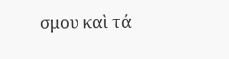σμου καὶ τά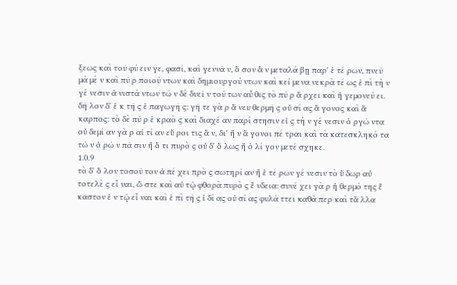ξεως καὶ τοῦ φύ ειν γε, φασί, καὶ γεννᾶ ν, ὅ σον ἂ ν μεταλά βῃ παρ' ἑ τέ ρων, πνεῦ μά μὲ ν καὶ πῦ ρ ποιού ντων καὶ δημιουργού ντων καὶ κεί μενα νεκρὰ τέ ως ἐ πὶ τὴ ν γέ νεσιν ἀ νιστά ντων τῶ ν δὲ δυεῖ ν τού των αὖ θις τὸ πῦ ρ ἄ ρχει καὶ ἡ γεμονεύ ει. δῆ λον δ' ἐ κ τῆ ς ἐ παγωγῆ ς: γῆ τε γὰ ρ ἄ νευ θερμῆ ς οὐ σί ας ἄ γονος καὶ ἄ καρπος: τὸ δὲ πῦ ρ ἐ κραὸ ς καὶ διαχέ αν παρί στησιν εἰ ς τὴ ν γέ νεσιν ὀ ργῶ ντα οὐ δεμί αν γὰ ρ αἰ τί αν εὕ ροι τις ἄ ν, δι' ἣ ν ἄ γονοι πέ τραι καὶ τὰ κατεσκληκό τα τῶ ν ὀ ρῶ ν πᾶ σιν ἢ ὅ τι πυρὸ ς οὐ δ' ὅ λως ἢ ὀ λί γον μετέ σχηκε.
1.0.9
τὸ δ' ὅ λον τοσοῦ τον ἀ πέ χει πρὸ ς σωτηρί αν ἢ ἑ τέ ρων γέ νεσιν τὸ ὔ δωρ αὐ τοτελὲ ς εἶ ναι, ὥ στε καὶ αὐ τῷ φθορὰ πυρὸ ς ἔ νδεια: συνέ χει γὰ ρ ἡ θερμό της ἕ καστον ἐ ν τῷ εἶ ναι καὶ ἐ πὶ τῆ ς ἰ δί ας οὐ σί ας φυλά ττει καθά περ καὶ τἄ λλα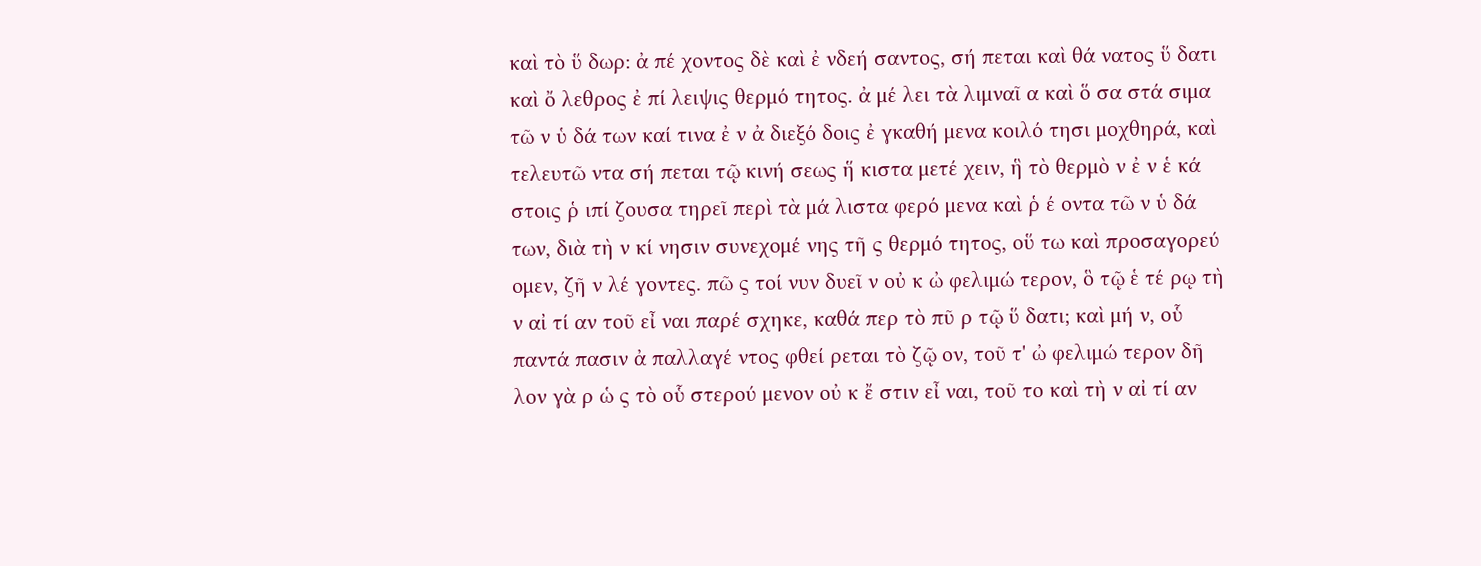καὶ τὸ ὕ δωρ: ἀ πέ χοντος δὲ καὶ ἐ νδεή σαντος, σή πεται καὶ θά νατος ὕ δατι καὶ ὄ λεθρος ἐ πί λειψις θερμό τητος. ἀ μέ λει τὰ λιμναῖ α καὶ ὅ σα στά σιμα τῶ ν ὑ δά των καί τινα ἐ ν ἀ διεξό δοις ἐ γκαθή μενα κοιλό τησι μοχθηρά, καὶ τελευτῶ ντα σή πεται τῷ κινή σεως ἥ κιστα μετέ χειν, ἣ τὸ θερμὸ ν ἐ ν ἑ κά στοις ῥ ιπί ζουσα τηρεῖ περὶ τὰ μά λιστα φερό μενα καὶ ῥ έ οντα τῶ ν ὑ δά των, διὰ τὴ ν κί νησιν συνεχομέ νης τῆ ς θερμό τητος, οὕ τω καὶ προσαγορεύ ομεν, ζῆ ν λέ γοντες. πῶ ς τοί νυν δυεῖ ν οὐ κ ὠ φελιμώ τερον, ὃ τῷ ἑ τέ ρῳ τὴ ν αἰ τί αν τοῦ εἶ ναι παρέ σχηκε, καθά περ τὸ πῦ ρ τῷ ὕ δατι; καὶ μή ν, οὗ παντά πασιν ἀ παλλαγέ ντος φθεί ρεται τὸ ζῷ ον, τοῦ τ' ὠ φελιμώ τερον δῆ λον γὰ ρ ὡ ς τὸ οὗ στερού μενον οὐ κ ἔ στιν εἶ ναι, τοῦ το καὶ τὴ ν αἰ τί αν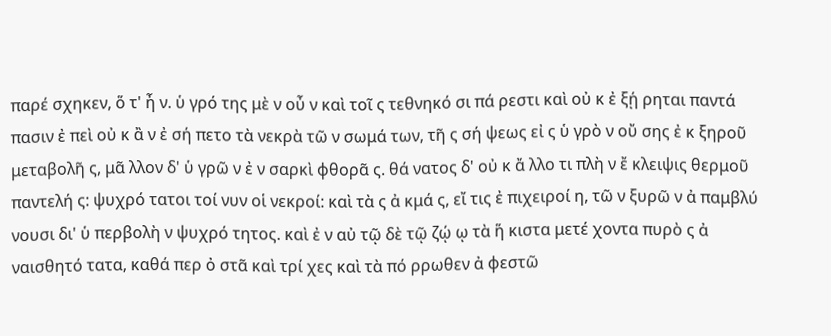παρέ σχηκεν, ὅ τ' ἦ ν. ὑ γρό της μὲ ν οὖ ν καὶ τοῖ ς τεθνηκό σι πά ρεστι καὶ οὐ κ ἐ ξῄ ρηται παντά πασιν ἐ πεὶ οὐ κ ἂ ν ἐ σή πετο τὰ νεκρὰ τῶ ν σωμά των, τῆ ς σή ψεως εἰ ς ὑ γρὸ ν οὔ σης ἐ κ ξηροῦ μεταβολῆ ς, μᾶ λλον δ' ὑ γρῶ ν ἐ ν σαρκὶ φθορᾶ ς. θά νατος δ' οὐ κ ἄ λλο τι πλὴ ν ἔ κλειψις θερμοῦ παντελή ς: ψυχρό τατοι τοί νυν οἱ νεκροί: καὶ τὰ ς ἀ κμά ς, εἴ τις ἐ πιχειροί η, τῶ ν ξυρῶ ν ἀ παμβλύ νουσι δι' ὑ περβολὴ ν ψυχρό τητος. καὶ ἐ ν αὐ τῷ δὲ τῷ ζῴ ῳ τὰ ἥ κιστα μετέ χοντα πυρὸ ς ἀ ναισθητό τατα, καθά περ ὀ στᾶ καὶ τρί χες καὶ τὰ πό ρρωθεν ἀ φεστῶ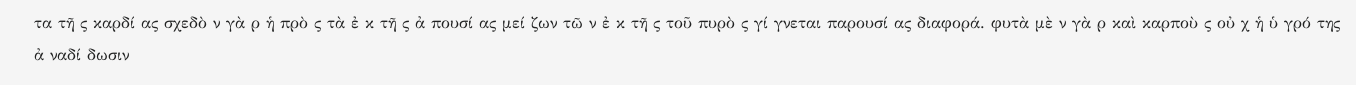τα τῆ ς καρδί ας σχεδὸ ν γὰ ρ ἡ πρὸ ς τὰ ἐ κ τῆ ς ἀ πουσί ας μεί ζων τῶ ν ἐ κ τῆ ς τοῦ πυρὸ ς γί γνεται παρουσί ας διαφορά. φυτὰ μὲ ν γὰ ρ καὶ καρποὺ ς οὐ χ ἡ ὑ γρό της ἀ ναδί δωσιν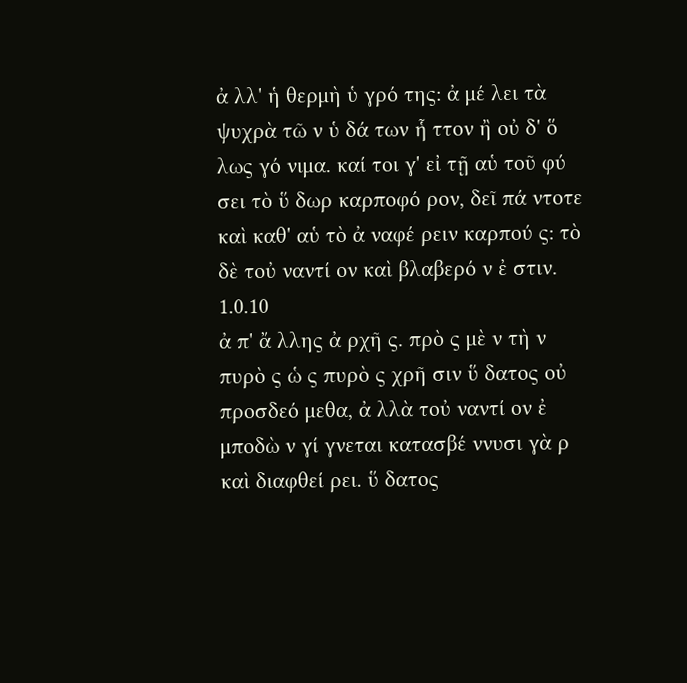ἀ λλ' ἡ θερμὴ ὑ γρό της: ἀ μέ λει τὰ ψυχρὰ τῶ ν ὑ δά των ἧ ττον ἢ οὐ δ' ὅ λως γό νιμα. καί τοι γ' εἰ τῇ αὑ τοῦ φύ σει τὸ ὕ δωρ καρποφό ρον, δεῖ πά ντοτε καὶ καθ' αὑ τὸ ἀ ναφέ ρειν καρπού ς: τὸ δὲ τοὐ ναντί ον καὶ βλαβερό ν ἐ στιν.
1.0.10
ἀ π' ἄ λλης ἀ ρχῆ ς. πρὸ ς μὲ ν τὴ ν πυρὸ ς ὡ ς πυρὸ ς χρῆ σιν ὕ δατος οὐ προσδεό μεθα, ἀ λλὰ τοὐ ναντί ον ἐ μποδὼ ν γί γνεται κατασβέ ννυσι γὰ ρ καὶ διαφθεί ρει. ὕ δατος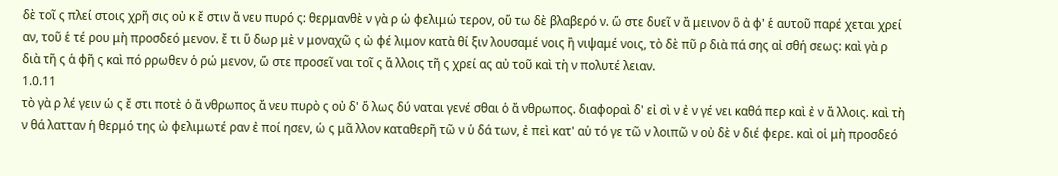δὲ τοῖ ς πλεί στοις χρῆ σις οὐ κ ἔ στιν ἄ νευ πυρό ς: θερμανθὲ ν γὰ ρ ὡ φελιμώ τερον, οὕ τω δὲ βλαβερό ν. ὥ στε δυεῖ ν ἄ μεινον ὃ ἀ φ' ἑ αυτοῦ παρέ χεται χρεί αν, τοῦ ἑ τέ ρου μὴ προσδεό μενον. ἔ τι ὕ δωρ μὲ ν μοναχῶ ς ὠ φέ λιμον κατὰ θί ξιν λουσαμέ νοις ἢ νιψαμέ νοις, τὸ δὲ πῦ ρ διὰ πά σης αἰ σθή σεως: καὶ γὰ ρ διὰ τῆ ς ἁ φῆ ς καὶ πό ρρωθεν ὁ ρώ μενον, ὥ στε προσεῖ ναι τοῖ ς ἄ λλοις τῆ ς χρεί ας αὐ τοῦ καὶ τὴ ν πολυτέ λειαν.
1.0.11
τὸ γὰ ρ λέ γειν ὡ ς ἔ στι ποτὲ ὁ ἄ νθρωπος ἄ νευ πυρὸ ς οὐ δ' ὅ λως δύ ναται γενέ σθαι ὁ ἄ νθρωπος. διαφοραὶ δ' εἰ σὶ ν ἐ ν γέ νει καθά περ καὶ ἐ ν ἄ λλοις. καὶ τὴ ν θά λατταν ἡ θερμό της ὠ φελιμωτέ ραν ἐ ποί ησεν, ὡ ς μᾶ λλον καταθερῆ τῶ ν ὑ δά των, ἐ πεὶ κατ' αὑ τό γε τῶ ν λοιπῶ ν οὐ δὲ ν διέ φερε. καὶ οἱ μὴ προσδεό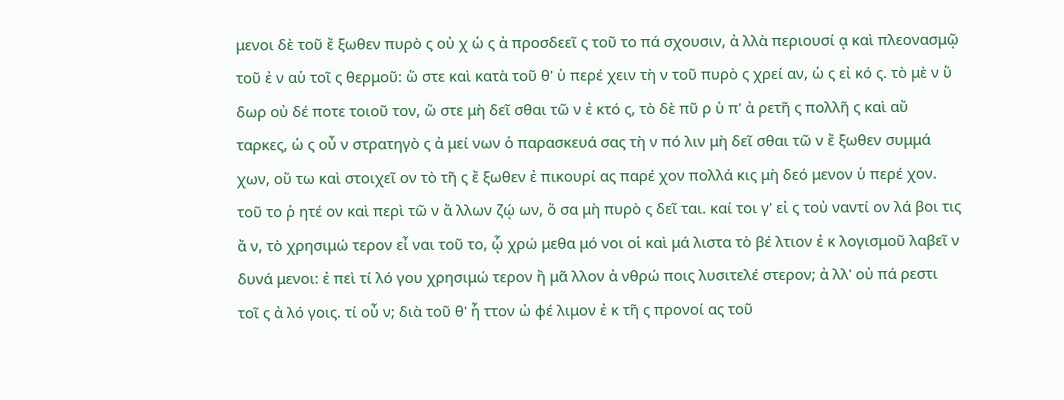μενοι δὲ τοῦ ἔ ξωθεν πυρὸ ς οὐ χ ὡ ς ἀ προσδεεῖ ς τοῦ το πά σχουσιν, ἀ λλὰ περιουσί ᾳ καὶ πλεονασμῷ τοῦ ἐ ν αὑ τοῖ ς θερμοῦ: ὥ στε καὶ κατὰ τοῦ θ' ὑ περέ χειν τὴ ν τοῦ πυρὸ ς χρεί αν, ὡ ς εἰ κό ς. τὸ μὲ ν ὕ δωρ οὐ δέ ποτε τοιοῦ τον, ὥ στε μὴ δεῖ σθαι τῶ ν ἐ κτό ς, τὸ δὲ πῦ ρ ὑ π' ἀ ρετῆ ς πολλῆ ς καὶ αὔ ταρκες, ὡ ς οὖ ν στρατηγὸ ς ἀ μεί νων ὁ παρασκευά σας τὴ ν πό λιν μὴ δεῖ σθαι τῶ ν ἔ ξωθεν συμμά χων, οὕ τω καὶ στοιχεῖ ον τὸ τῆ ς ἔ ξωθεν ἐ πικουρί ας παρέ χον πολλά κις μὴ δεό μενον ὑ περέ χον. τοῦ το ῥ ητέ ον καὶ περὶ τῶ ν ἄ λλων ζῴ ων, ὅ σα μὴ πυρὸ ς δεῖ ται. καί τοι γ' εἰ ς τοὐ ναντί ον λά βοι τις ἄ ν, τὸ χρησιμώ τερον εἶ ναι τοῦ το, ᾧ χρώ μεθα μό νοι οἱ καὶ μά λιστα τὸ βέ λτιον ἐ κ λογισμοῦ λαβεῖ ν δυνά μενοι: ἐ πεὶ τί λό γου χρησιμώ τερον ἢ μᾶ λλον ἀ νθρώ ποις λυσιτελέ στερον; ἀ λλ' οὐ πά ρεστι τοῖ ς ἀ λό γοις. τί οὖ ν; διὰ τοῦ θ' ἧ ττον ὠ φέ λιμον ἐ κ τῆ ς προνοί ας τοῦ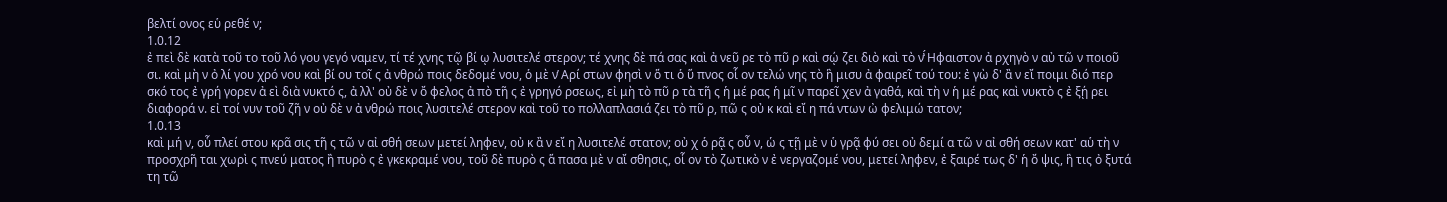βελτί ονος εὑ ρεθέ ν;
1.0.12
ἐ πεὶ δὲ κατὰ τοῦ το τοῦ λό γου γεγό ναμεν, τί τέ χνης τῷ βί ῳ λυσιτελέ στερον; τέ χνης δὲ πά σας καὶ ἀ νεῦ ρε τὸ πῦ ρ καὶ σῴ ζει διὸ καὶ τὸ ν̔́ Ηφαιστον ἀ ρχηγὸ ν αὐ τῶ ν ποιοῦ σι. καὶ μὴ ν ὀ λί γου χρό νου καὶ βί ου τοῖ ς ἀ νθρώ ποις δεδομέ νου, ὁ μὲ ν̓ Αρί στων φησὶ ν ὅ τι ὁ ὕ πνος οἷ ον τελώ νης τὸ ἣ μισυ ἀ φαιρεῖ τού του: ἐ γὼ δ' ἂ ν εἴ ποιμι διό περ σκό τος ἐ γρή γορεν ἀ εὶ διὰ νυκτό ς, ἀ λλ' οὐ δὲ ν ὄ φελος ἀ πὸ τῆ ς ἐ γρηγό ρσεως, εἰ μὴ τὸ πῦ ρ τὰ τῆ ς ἡ μέ ρας ἡ μῖ ν παρεῖ χεν ἀ γαθά, καὶ τὴ ν ἡ μέ ρας καὶ νυκτὸ ς ἐ ξῄ ρει διαφορά ν. εἰ τοί νυν τοῦ ζῆ ν οὐ δὲ ν ἀ νθρώ ποις λυσιτελέ στερον καὶ τοῦ το πολλαπλασιά ζει τὸ πῦ ρ, πῶ ς οὐ κ καὶ εἴ η πά ντων ὠ φελιμώ τατον;
1.0.13
καὶ μή ν, οὗ πλεί στου κρᾶ σις τῆ ς τῶ ν αἰ σθή σεων μετεί ληφεν, οὐ κ ἂ ν εἴ η λυσιτελέ στατον; οὐ χ ὁ ρᾷ ς οὖ ν, ὡ ς τῇ μὲ ν ὑ γρᾷ φύ σει οὐ δεμί α τῶ ν αἰ σθή σεων κατ' αὑ τὴ ν προσχρῆ ται χωρὶ ς πνεύ ματος ἢ πυρὸ ς ἐ γκεκραμέ νου, τοῦ δὲ πυρὸ ς ἅ πασα μὲ ν αἴ σθησις, οἷ ον τὸ ζωτικὸ ν ἐ νεργαζομέ νου, μετεί ληφεν, ἐ ξαιρέ τως δ' ἡ ὄ ψις, ἣ τις ὀ ξυτά τη τῶ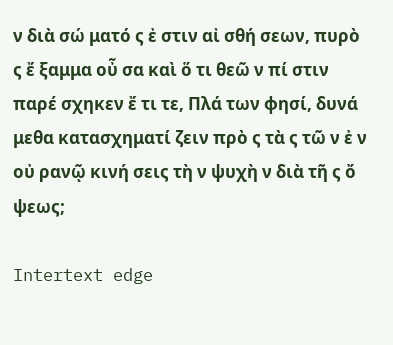ν διὰ σώ ματό ς ἐ στιν αἰ σθή σεων, πυρὸ ς ἔ ξαμμα οὖ σα καὶ ὅ τι θεῶ ν πί στιν παρέ σχηκεν ἔ τι τε, Πλά των φησί, δυνά μεθα κατασχηματί ζειν πρὸ ς τὰ ς τῶ ν ἐ ν οὐ ρανῷ κινή σεις τὴ ν ψυχὴ ν διὰ τῆ ς ὄ ψεως;

Intertext edge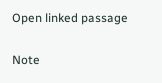Open linked passage

Note